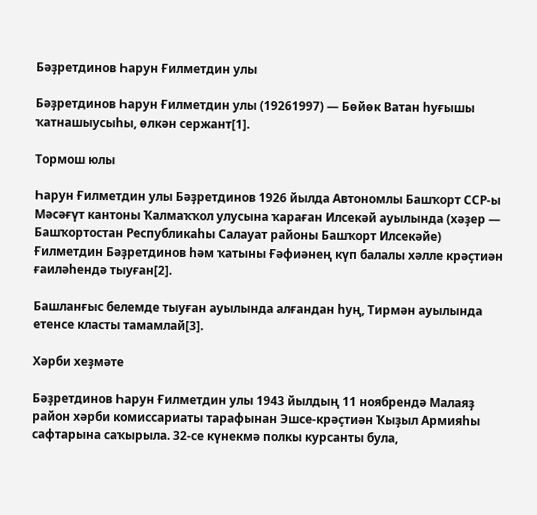Бәҙретдинов Һарун Ғилметдин улы

Бәҙретдинов Һарун Ғилметдин улы (19261997) — Бөйөк Ватан һуғышы ҡатнашыусыһы, өлкән сержант[1].

Тормош юлы

Һарун Ғилметдин улы Бәҙретдинов 1926 йылда Автономлы Башҡорт ССР-ы Мәсәғүт кантоны Ҡалмаҡҡол улусына ҡараған Илсекәй ауылында (хәҙер — Башҡортостан Республикаһы Салауат районы Башҡорт Илсекәйе) Ғилметдин Бәҙретдинов һәм ҡатыны Ғәфиәнең күп балалы хәлле крәҫтиән ғаиләһендә тыуған[2].

Башланғыс белемде тыуған ауылында алғандан һуң, Тирмән ауылында етенсе класты тамамлай[3].

Хәрби хеҙмәте

Бәҙретдинов Һарун Ғилметдин улы 1943 йылдың 11 ноябрендә Малаяҙ район хәрби комиссариаты тарафынан Эшсе-крәҫтиән Ҡыҙыл Армияһы сафтарына саҡырыла. 32-се күнекмә полкы курсанты була,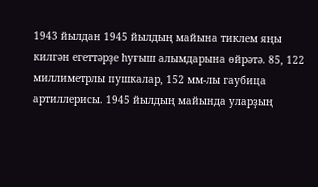1943 йылдан 1945 йылдың майына тиклем яңы килгән егеттәрҙе һуғыш алымдарына өйрәтә. 85, 122 миллиметрлы пушкалар, 152 мм-лы гаубица артиллерисы. 1945 йылдың майында уларҙың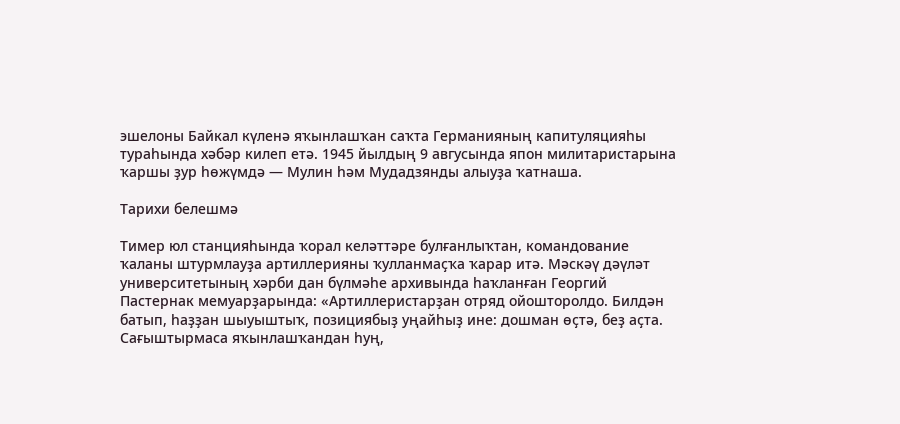эшелоны Байкал күленә яҡынлашҡан саҡта Германияның капитуляцияһы тураһында хәбәр килеп етә. 1945 йылдың 9 авгусында япон милитаристарына ҡаршы ҙур һөжүмдә — Мулин һәм Мудадзянды алыуҙа ҡатнаша.

Тарихи белешмә

Тимер юл станцияһында ҡорал келәттәре булғанлыҡтан, командование ҡаланы штурмлауҙа артиллерияны ҡулланмаҫҡа ҡарар итә. Мәскәү дәүләт университетының хәрби дан бүлмәһе архивында һаҡланған Георгий Пастернак мемуарҙарында: «Артиллеристарҙан отряд ойошторолдо. Билдән батып, һаҙҙан шыуыштыҡ, позициябыҙ уңайһыҙ ине: дошман өҫтә, беҙ аҫта. Сағыштырмаса яҡынлашҡандан һуң,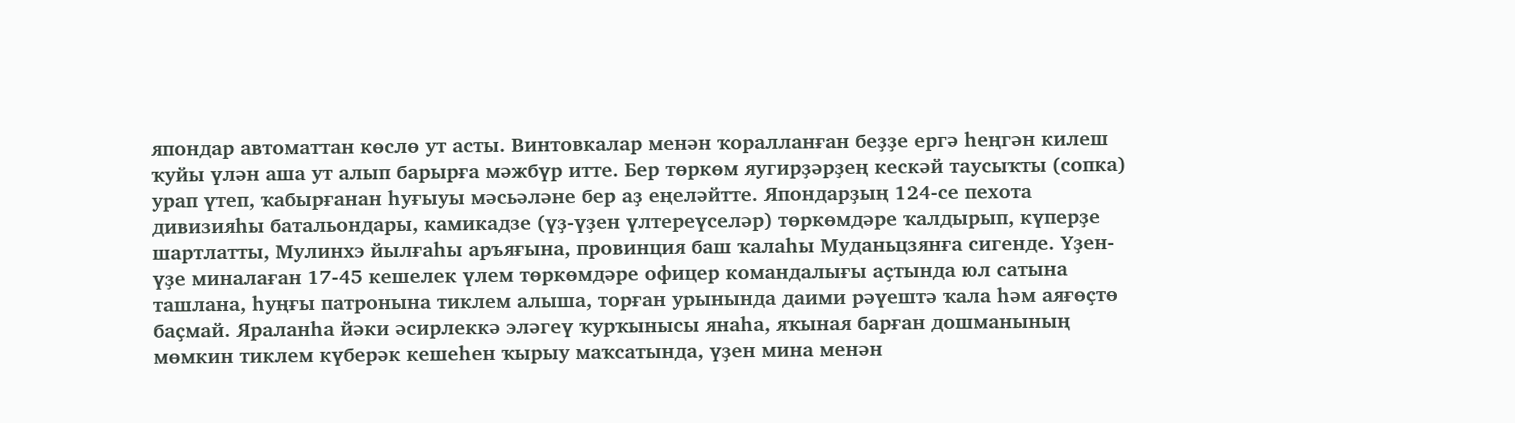япондар автоматтан көслө ут асты. Винтовкалар менән ҡоралланған беҙҙе ергә һеңгән килеш ҡуйы үлән аша ут алып барырға мәжбүр итте. Бер төркөм яугирҙәрҙең кескәй таусыҡты (сопка) урап үтеп, ҡабырғанан һуғыуы мәсьәләне бер аҙ еңеләйтте. Япондарҙың 124-се пехота дивизияһы батальондары, камикадзе (үҙ-үҙен үлтереүселәр) төркөмдәре ҡалдырып, күперҙе шартлатты, Мулинхэ йылғаһы аръяғына, провинция баш ҡалаһы Муданьцзянға сигенде. Үҙен-үҙе миналаған 17-45 кешелек үлем төркөмдәре офицер командалығы аҫтында юл сатына ташлана, һуңғы патронына тиклем алыша, торған урынында даими рәүештә ҡала һәм аяғөҫтө баҫмай. Яраланһа йәки әсирлеккә эләгеү ҡурҡынысы янаһа, яҡыная барған дошманының мөмкин тиклем күберәк кешеһен ҡырыу маҡсатында, үҙен мина менән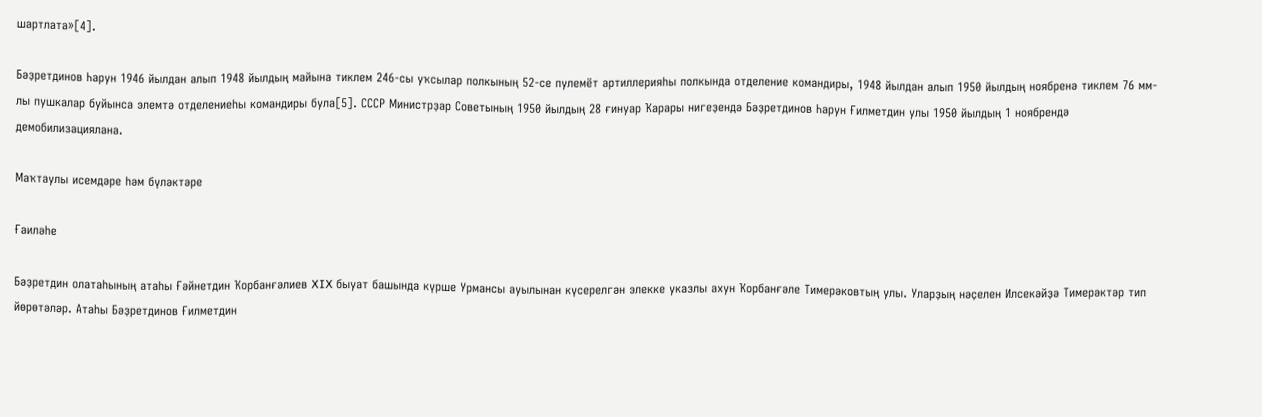шартлата»[4].

Бәҙретдинов Һарун 1946 йылдан алып 1948 йылдың майына тиклем 246-сы уҡсылар полкының 52-се пулемёт артиллерияһы полкында отделение командиры, 1948 йылдан алып 1950 йылдың ноябренә тиклем 76 мм-лы пушкалар буйынса элемтә отделениеһы командиры була[5]. СССР Министрҙар Советының 1950 йылдың 28 ғинуар Ҡарары нигеҙендә Бәҙретдинов Һарун Ғилметдин улы 1950 йылдың 1 ноябрендә демобилизациялана.

Маҡтаулы исемдәре һәм бүләктәре

Ғаиләһе

Бәҙретдин олатаһының атаһы Ғәйнетдин Ҡорбанғәлиев XIX быуат башында күрше Урмансы ауылынан күсерелгән элекке указлы ахун Ҡорбанғәле Тимерәковтың улы. Уларҙың нәҫелен Илсекәйҙә Тимерәктәр тип йөрөтәләр. Атаһы Бәҙретдинов Ғилметдин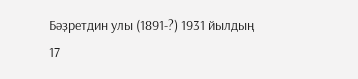Бәҙретдин улы (1891-?) 1931 йылдың 17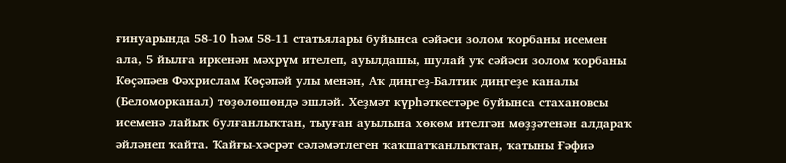ғинуарында 58-10 һәм 58-11 статьялары буйынса сәйәси золом ҡорбаны исемен ала, 5 йылға иркенән мәхрүм ителеп, ауылдашы, шулай уҡ сәйәси золом ҡорбаны Көҫәпәев Фәхрислам Көҫәпәй улы менән, Аҡ диңгеҙ-Балтик диңгеҙе каналы (Беломорканал) төҙөлөшөндә эшләй. Хеҙмәт күрһәткестәре буйынса стахановсы исеменә лайыҡ булғанлыҡтан, тыуған ауылына хөкөм ителгән мөҙҙәтенән алдараҡ әйләнеп ҡайта. Ҡайғы-хәсрәт сәләмәтлеген ҡаҡшатҡанлыҡтан, ҡатыны Ғәфиә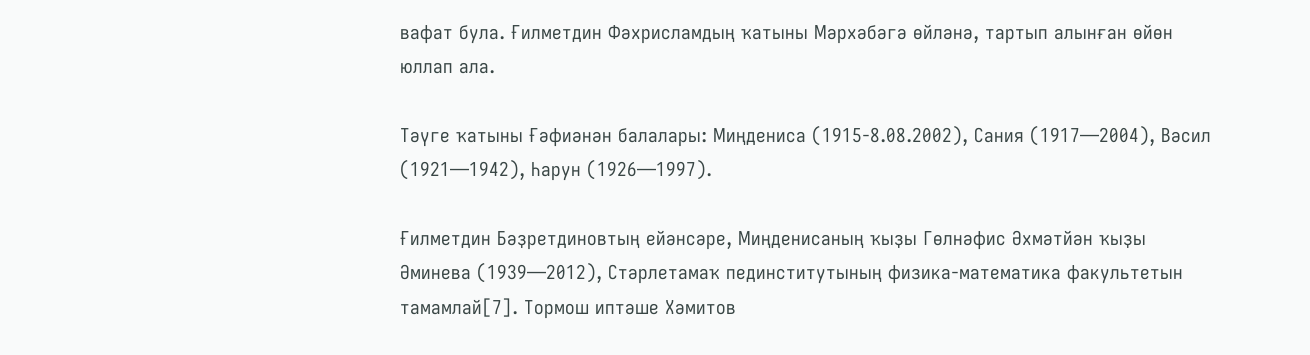вафат була. Ғилметдин Фәхрисламдың ҡатыны Мәрхәбәгә өйләнә, тартып алынған өйөн юллап ала.

Тәүге ҡатыны Ғәфиәнән балалары: Миңдениса (1915-8.08.2002), Сания (1917—2004), Вәсил (1921—1942), Һарун (1926—1997).

Ғилметдин Бәҙретдиновтың ейәнсәре, Миңденисаның ҡыҙы Гөлнәфис Әхмәтйән ҡыҙы Әминева (1939—2012), Стәрлетамаҡ пединститутының физика-математика факультетын тамамлай[7]. Тормош иптәше Хәмитов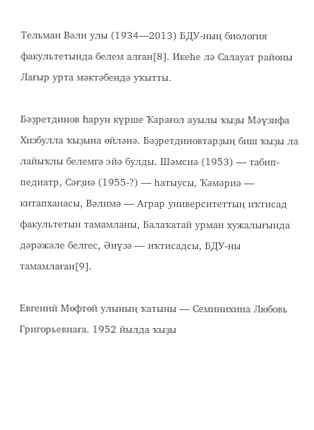Тельман Вәли улы (1934—2013) БДУ-ның биология факультетында белем алған[8]. Икеһе лә Салауат районы Лағыр урта мәктәбендә уҡытты.

Бәҙретдинов Һарун күрше Ҡарағол ауылы ҡыҙы Мәүзифа Хизбулла ҡыҙына өйләнә. Бәҙретдиновтарҙың биш ҡыҙы ла лайыҡлы белемгә эйә булды. Шәмсиә (1953) — табип-педиатр, Сәғҙиә (1955-?) — һатыусы, Ҡәмәриә — китапханасы, Вәлимә — Аграр университеттың иҡтисад факультетын тамамланы, Балаҡатай урман хужалығында дәрәжәле белгес, Әнүзә — иҡтисадсы, БДУ-ны тамамлаған[9].

Евгений Мөфтөй улының ҡатыны — Семинихина Любовь Григорьевнаға. 1952 йылда ҡыҙы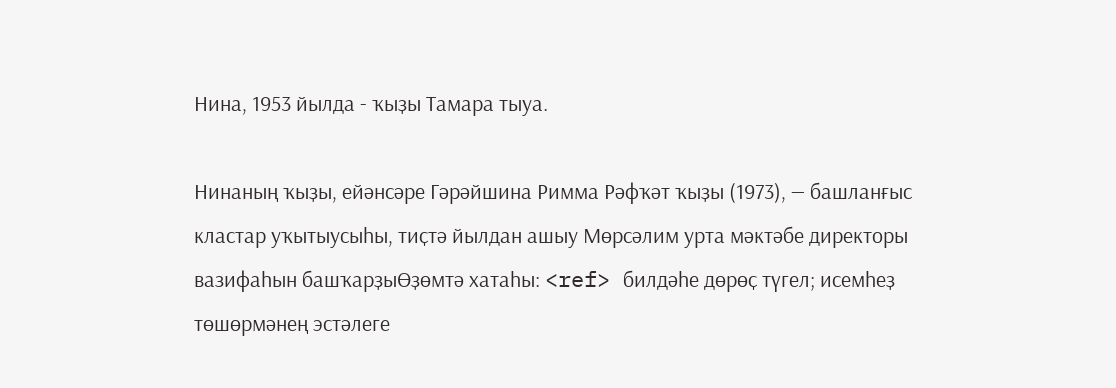Нина, 1953 йылда - ҡыҙы Тамара тыуа.

Нинаның ҡыҙы, ейәнсәре Гәрәйшина Римма Рәфҡәт ҡыҙы (1973), — башланғыс кластар уҡытыусыһы, тиҫтә йылдан ашыу Мөрсәлим урта мәктәбе директоры вазифаһын башҡарҙыӨҙөмтә хатаһы: <ref> билдәһе дөрөҫ түгел; исемһеҙ төшөрмәнең эстәлеге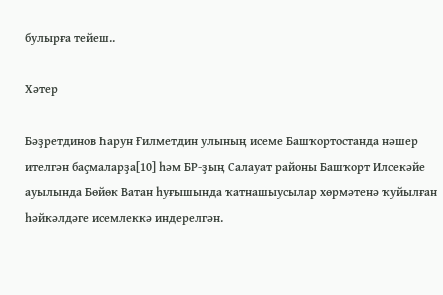булырға тейеш..

Хәтер

Бәҙретдинов Һарун Ғилметдин улының исеме Башҡортостанда нәшер ителгән баҫмаларҙа[10] һәм БР-ҙың Салауат районы Башҡорт Илсекәйе ауылында Бөйөк Ватан һуғышында ҡатнашыусылар хөрмәтенә ҡуйылған һәйкәлдәге исемлеккә индерелгән.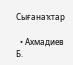Сығанаҡтар

  • Ахмадиев Б.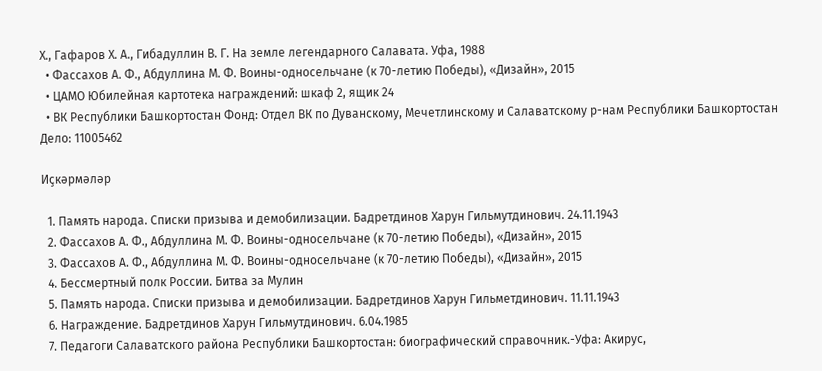Х., Гафаров Х. А., Гибадуллин В. Г. На земле легендарного Салавата. Уфа, 1988
  • Фассахов А. Ф., Абдуллина М. Ф. Воины-односельчане (к 70-летию Победы), «Дизайн», 2015
  • ЦАМО Юбилейная картотека награждений: шкаф 2, ящик 24
  • ВК Республики Башкортостан Фонд: Отдел ВК по Дуванскому, Мечетлинскому и Салаватскому р-нам Республики Башкортостан Дело: 11005462

Иҫкәрмәләр

  1. Память народа. Списки призыва и демобилизации. Бадретдинов Харун Гильмутдинович. 24.11.1943
  2. Фассахов А. Ф., Абдуллина М. Ф. Воины-односельчане (к 70-летию Победы), «Дизайн», 2015
  3. Фассахов А. Ф., Абдуллина М. Ф. Воины-односельчане (к 70-летию Победы), «Дизайн», 2015
  4. Бессмертный полк России. Битва за Мулин
  5. Память народа. Списки призыва и демобилизации. Бадретдинов Харун Гильметдинович. 11.11.1943
  6. Награждение. Бадретдинов Харун Гильмутдинович. 6.04.1985
  7. Педагоги Салаватского района Республики Башкортостан: биографический справочник.-Уфа: Акирус,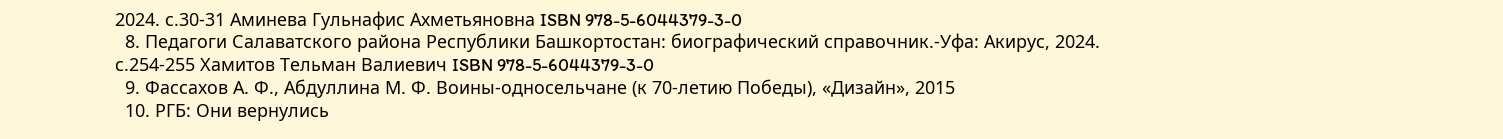2024. с.30-31 Аминева Гульнафис Ахметьяновна ISBN 978-5-6044379-3-0
  8. Педагоги Салаватского района Республики Башкортостан: биографический справочник.-Уфа: Акирус, 2024. с.254-255 Хамитов Тельман Валиевич ISBN 978-5-6044379-3-0
  9. Фассахов А. Ф., Абдуллина М. Ф. Воины-односельчане (к 70-летию Победы), «Дизайн», 2015
  10. РГБ: Они вернулись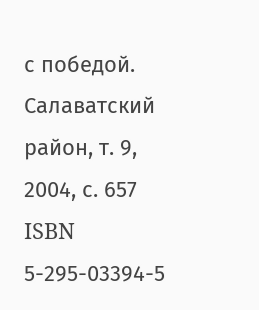с победой. Салаватский район, т. 9, 2004, с. 657 ISBN 5-295-03394-5